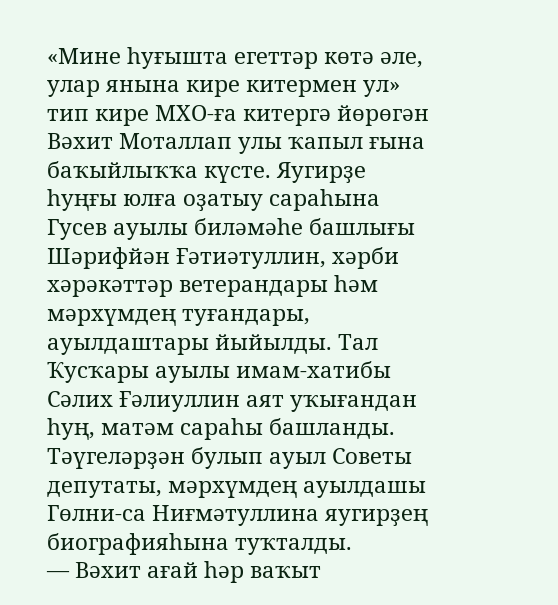«Мине һуғышта егеттәр көтә әле, улар янына кире китермен ул» тип кире МХО-ға китергә йөрөгән Вәхит Моталлап улы ҡапыл ғына баҡыйлыҡҡа күсте. Яугирҙе һуңғы юлға оҙатыу сараһына Гусев ауылы биләмәһе башлығы Шәрифйән Ғәтиәтуллин, хәрби хәрәкәттәр ветерандары һәм мәрхүмдең туғандары, ауылдаштары йыйылды. Тал Ҡусҡары ауылы имам-хатибы Сәлих Ғәлиуллин аят уҡығандан һуң, матәм сараһы башланды.
Тәүгеләрҙән булып ауыл Советы депутаты, мәрхүмдең ауылдашы Гөлни-са Ниғмәтуллина яугирҙең биографияһына туҡталды.
— Вәхит ағай һәр ваҡыт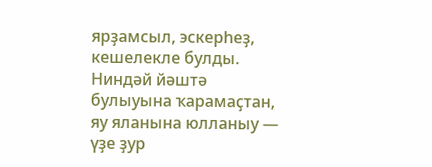ярҙамсыл, эскерһеҙ, кешелекле булды. Ниндәй йәштә булыуына ҡарамаҫтан, яу яланына юлланыу — үҙе ҙур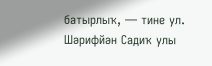батырлыҡ, — тине ул.
Шәрифйән Садиҡ улы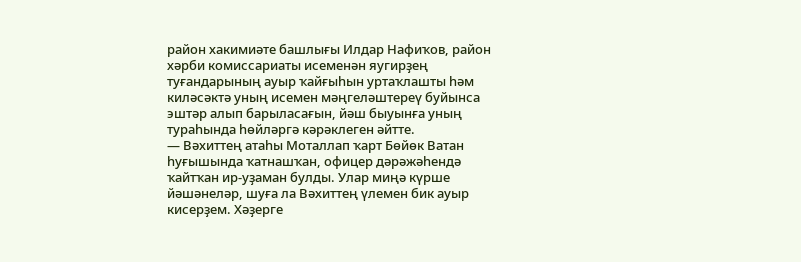район хакимиәте башлығы Илдар Нафиҡов, район хәрби комиссариаты исеменән яугирҙең туғандарының ауыр ҡайғыһын уртаҡлашты һәм киләсәктә уның исемен мәңгеләштереү буйынса эштәр алып барыласағын, йәш быуынға уның тураһында һөйләргә кәрәклеген әйтте.
— Вәхиттең атаһы Моталлап ҡарт Бөйөк Ватан һуғышында ҡатнашҡан, офицер дәрәжәһендә ҡайтҡан ир-уҙаман булды. Улар миңә күрше йәшәнеләр, шуға ла Вәхиттең үлемен бик ауыр кисерҙем. Хәҙерге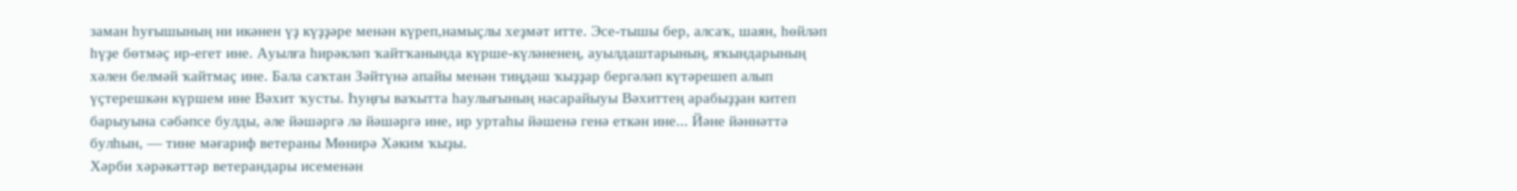заман һуғышының ни икәнен үҙ күҙҙәре менән күреп,намыҫлы хеҙмәт итте. Эсе-тышы бер, алсаҡ, шаян, һөйләп һүҙе бөтмәҫ ир-егет ине. Ауылға һирәкләп ҡайтҡанында күрше-күләненең, ауылдаштарының, яҡындарының хәлен белмәй ҡайтмаҫ ине. Бала саҡтан Зәйтүнә апайы менән тиңдәш ҡыҙҙар бергәләп күтәрешеп алып үҫтерешкән күршем ине Вәхит ҡусты. Һуңғы ваҡытта һаулығының насарайыуы Вәхиттең арабыҙҙан китеп барыуына сәбәпсе булды, әле йәшәргә лә йәшәргә ине, ир уртаһы йәшенә генә еткән ине... Йәне йәннәттә булһын, — тине мәғариф ветераны Мөнирә Хәким ҡыҙы.
Хәрби хәрәкәттәр ветерандары исеменән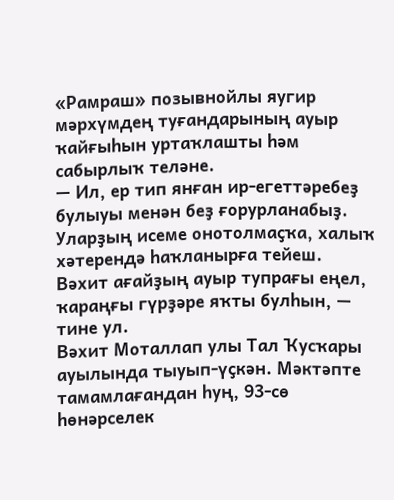«Рамраш» позывнойлы яугир мәрхүмдең туғандарының ауыр ҡайғыһын уртаҡлашты һәм сабырлыҡ теләне.
— Ил, ер тип янған ир-егеттәребеҙ булыуы менән беҙ ғорурланабыҙ. Уларҙың исеме онотолмаҫҡа, халыҡ хәтерендә һаҡланырға тейеш. Вәхит ағайҙың ауыр тупрағы еңел, ҡараңғы гүрҙәре яҡты булһын, — тине ул.
Вәхит Моталлап улы Тал Ҡусҡары ауылында тыуып-үҫкән. Мәктәпте тамамлағандан һуң, 93-сө һөнәрселек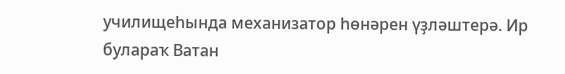училищеһында механизатор һөнәрен үҙләштерә. Ир булараҡ Ватан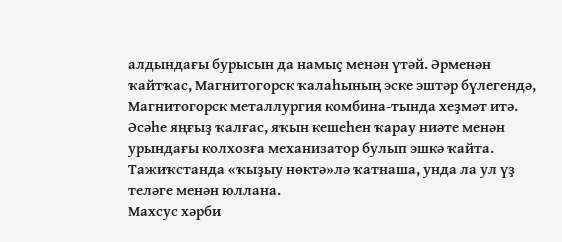алдындағы бурысын да намыҫ менән үтәй. Әрменән ҡайтҡас, Магнитогорск ҡалаһының эске эштәр бүлегендә, Магнитогорск металлургия комбина-тында хеҙмәт итә. Әсәһе яңғыҙ ҡалғас, яҡын кешеһен ҡарау ниәте менән урындағы колхозға механизатор булып эшкә ҡайта. Тажиҡстанда «ҡыҙыу нөктә»лә ҡатнаша, унда ла ул үҙ теләге менән юллана.
Махсус хәрби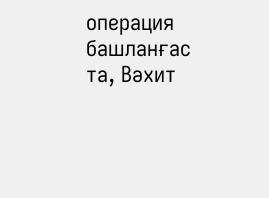операция башланғас та, Вәхит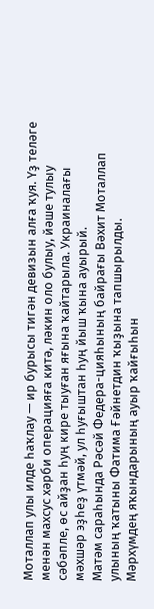Моталлап улы илде һаҡлау — ир бурысы тигән девизын алға ҡуя. Үҙ теләге менән махсус хәрби операцияға китә, ләкин оло булыу, йәше тулыу сәбәпле, өс айҙан һуң кире тыуған яғына ҡайтарыла. Украиналағы мәхшәр эҙһеҙ үтмәй, ул һуғыштан һуң йыш ҡына ауырый.
Матәм сараһында Рәсәй Федера-цияһының байрағы Вәхит Моталлап улының ҡатыны Фатима Ғәйнетдин ҡыҙына тапшырылды.
Мәрхүмдең яҡындарының ауыр ҡайғыһын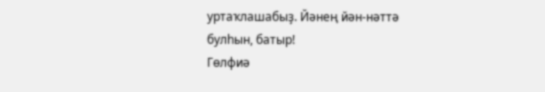уртаҡлашабыҙ. Йәнең йән-нәттә булһын, батыр!
Гөлфиә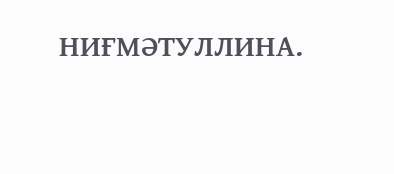НИҒМӘТУЛЛИНА.